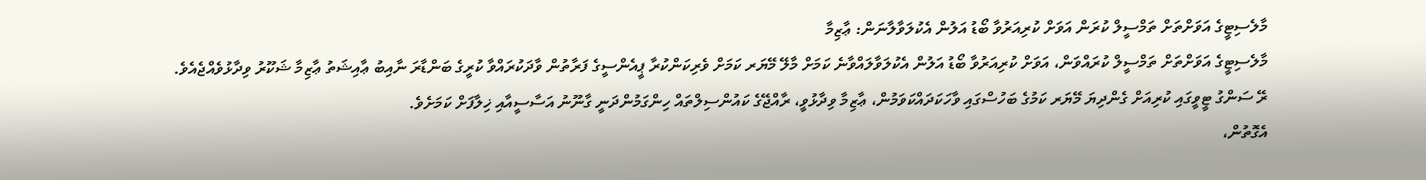މާލެސިޓީގެ އަވަށްތަށް ތަމްސީލް ކުރަން އަވަށް ކުރިއަރުވާ ބޯޑު އަލުން އެކުލަވާލާނަން: ޢާޒިމާ
މާލެސިޓީގެ އަވަށްތަށް ތަމްސީލް ކުރައްވަން، އަވަށް ކުރިއަރުވާ ބޯޑު އަލުން އެކުލަވާލައްވާނެ ކަމަށް މާލޭ މޭޔަރ ކަމަށް ވެރިކަންކުރާ ޕީއެންސީގެ ފަރާތުން ވާދަކުރައްވާ ކުރީގެ ބަންޑާރަ ނާއިބު ޢާއިޝަތު ޢާޒިމާ ޝަކޫރު ވިދާޅުވެއްޖެއެވެ.
ރޭ ސަންގު ޓީވީގައި ކުރިއަށް ގެންދިޔަ މޭޔަރ ކަމުގެ ބަހުސްގައި ވާހަކަދައްކަވަމުން، ޢާޒިމާ ވިދާޅުވީ، ރާއްޖޭގެ ކައުންސިލްތައް ހިންގަމުންދަނީ ގާނޫނު އަސާސީއާއި ޚިލާފަށް ކަމަށެވެ.
އެގޮތުން،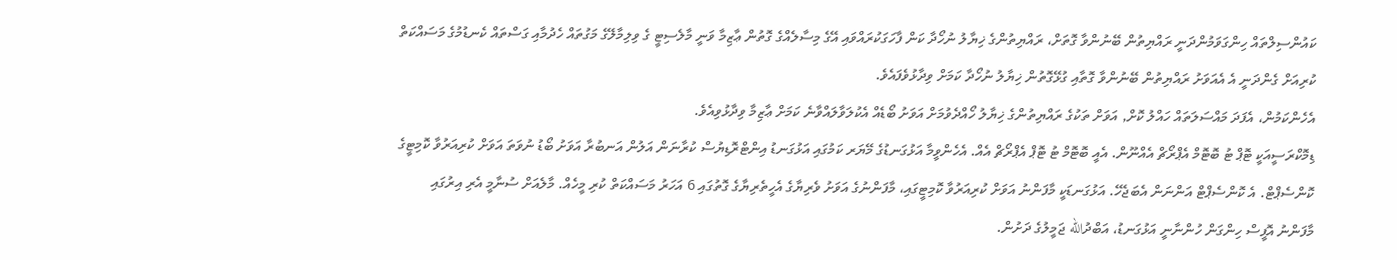ކައުންސިލްތައް ހިންގަވަމުންދަނީ ރައްޔިތުން ބޭނުންވާ ގޮތަށް، ރައްޔިތުންގެ ޚިޔާލު ނުހޯދާ ކަން ފާހަގަކުރައްވައި އޭގެ މިސާލެއްގެ ގޮތުން ޢާޒިމާ ވަނީ މާލެސިޓީ ގެ ވިލިމާލޭގެ މަގުތައް ހެދުމާއި ގަސްތައް ކެނޑުމުގެ މަސައްކަތް ކުރިއަށް ގެންދަނީ އެ އެއަވަށު ރައްޔިތުން ބޭނުންވާ ގޮތާއި ގުޅޭގޮތުން ޚިޔާލު ނުހޯދާ ކަމަށް ވިދާޅުވެފައެވެ.
އެހެންކަމުން، އެފަދަ މައްސަލަތައް ހައްލު ކޮށް, އަވަށް ތަކުގެ ރައްޔިތުންގެ ޚިޔާލު ހޯއްދެވުމަށް އަވަށު ބޯޑެއް އެކުލަވާލައްވާނެ ކަމަށް ޢާޒިމާ ވިދާޅުވިއެވެ.
ޑިމޮކްރަސީއަކީ ޓޮޕް ޓު ބޮޓޮމް އެޕްރޯޗް އެއްނޫން. އެއީ ބޮޓޮމް ޓު ޓޮޕް އެޕްރޯޗް އެއް. އެހެންވީމާ އަޅުގަނޑުގެ މޭޔަރ ކަމުގައި އަޅުގަނޑު އިންޓްރޮޑިޔުސް ކުރާނަން އަލުން އަނބުރާ އަވަށު ބޯޑު ނުވަތަ އަވަށް ކުރިއަރުވާ ކޮމިޓީގެ ކޮންސެޕްޓް. އެ ކޮންސެޕްޓް އަންނަން އެބަޖެހޭ. އަޅުގަނޑަކީ މާފަންނު އަވަށް ކުރިއަރުވާ ކޮމިޓީގައި، މާފަންނުގެ އަވަށު ވެރިޔާގެ އެހީތެރިޔާގެ ގޮތުގައި 6 އަހަރު މަސައްކަތް ކުރި މީހެއް. މާލެއަށް ސުނާމީ އެރި އިރުގައި މާފަންނު އޮފީސް ހިންގަން ހުންނާނީ އަޅުގަނޑު، އަބްދުالله ޖަމީލުގެ ދަށުން.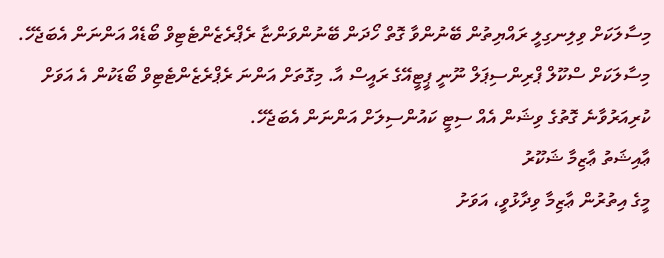މިސާލަކަށް ވިލިނގިލީ ރައްޔިތުން ބޭނުންވާ ގޮތް ހޯދަން ބޭނުންވަންޏާ ރެޕްރެޒެންޓެޓިވް ބޯޑެއް އަންނަން އެބަޖެހޭ. މިސާލަކަށް ސްކޫލް ޕްރިންސިޕަލް ނޫނީ ޕީޓީއޭގެ ރައީސް އާ. މިގޮތަށް އަންނަ ރެޕްރެޒެންޓެޓިވް ބޯޑަކުން އެ އަވަށް ކުރިއަރުވާނެ ގޮތުގެ ވިޝަން އެއް ސިޓީ ކައުންސިލަށް އަންނަން އެބަޖެހޭ.
ޢާއިޝަތު ޢާޒިމާ ޝަކޫރު
މީގެ އިތުރުން ޢާޒިމާ ވިދާޅުވީ، އަވަށު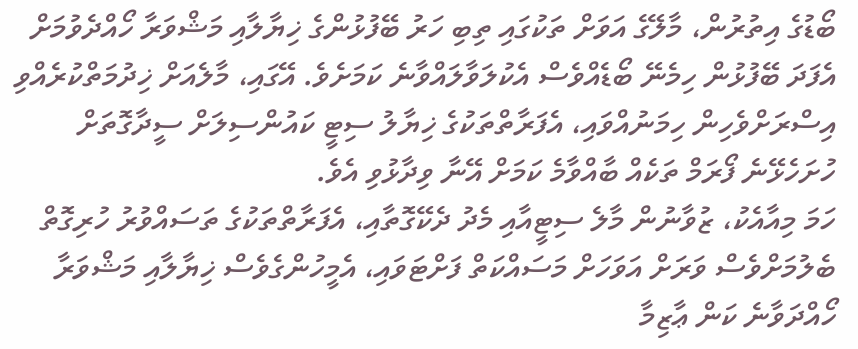ބޯޑުގެ އިތުރުން، މާލޭގެ އަވަށް ތަކުގައި ތިބި ހަރު ބޭފުޅުންގެ ޚިޔާލާއި މަޝްވަރާ ހޯއްދެވުމަށް އެފަދަ ބޭފުޅުން ހިމެނޭ ބޯޑެއްވެސް އެކުލަވާލައްވާނެ ކަމަށެވެ. އޭގައި، މާލެއަށް ޚިދުމަތްކުރެއްވި އިސްރަށްވެހިން ހިމަނުއްވައި، އެފަރާތްތަކުގެ ޚިޔާލު ސިޓީ ކައުންސިލަށް ސީދާގޮތަށް ހުށަހެޅޭނެ ފޯރަމް ތަކެއް ބާއްވާމެ ކަމަށް އޭނާ ވިދާޅުވި އެވެ.
ހަމަ މިއާއެކު، ޒުވާނުން މާލެ ސިޓީއާއި މެދު ދެކޭގޮތާއި، އެފަރާތްތަކުގެ ތަސައްވުރު ހުރިގޮތް ބެލުމަށްވެސް ވަރަށް އަވަހަށް މަސައްކަތް ފަށްޓަވައި، އެމީހުންގެވެސް ޚިޔާލާއި މަޝްވަރާ ހޯއްދަވާނެ ކަން ޢާޒިމާ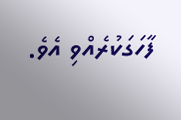ފާހަގަކުރެއްވި އެވެ.